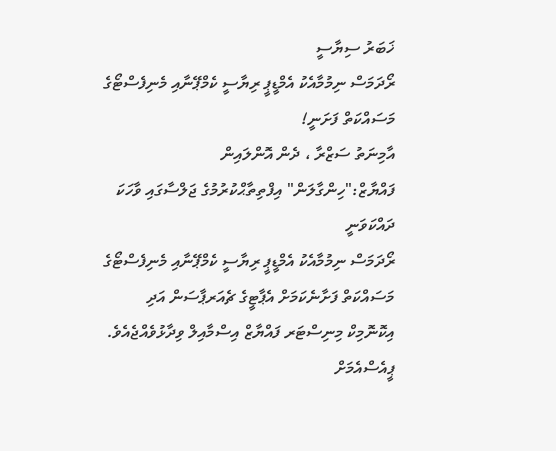ޚަބަރު ސިޔާސީ
ރޯދަމަސް ނިމުމާއެކު އެމްޑީޕީ ރިޔާސީ ކެމްޕޭނާއި މެނިފެސްޓޯގެ މަސައްކަތް ފަށަނީ!
އާމިނަތު ސަޒްރާ ، ދެން އޮންލައިން
ފައްޔާޒް:"ހިންގާލަން" އިފްތިތާޙްކުރުމުގެ ޖަލްސާގައި ވާހަކަ ދައްކަވަނީ
ރޯދަމަސް ނިމުމާއެކު އެމްޑީޕީ ރިޔާސީ ކެމްޕޭނާއި މެނިފެސްޓޯގެ މަސައްކަތް ފަށާނެކަމަށް އެޕާޓީގެ ޗެއަރޕާސަން އަދި އިކޮނޮމިކް މިނިސްޓަރ ފައްޔާޒް އިސްމާއިލް ވިދާޅުވެއްޖެއެވެ.
ޕީއެސްއެމަށް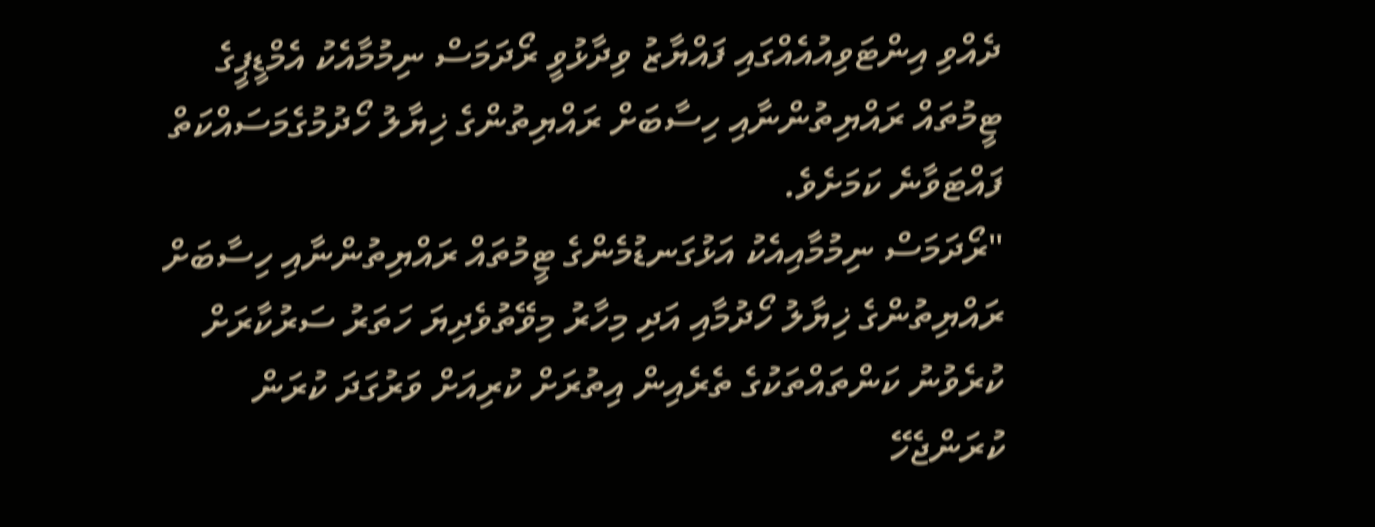ދެއްވި އިންޓަވިއުއެއްގައި ފައްޔާޒު ވިދާޅުވީ ރޯދަމަސް ނިމުމާއެކު އެމްޑީޕީގެ ޓީމުތައް ރައްޔިތުންނާއި ހިސާބަށް ރައްޔިތުންގެ ޚިޔާލު ހޯދުމުގެމަސައްކަތް ފައްޓަވާނެ ކަމަށެވެ.
"ރޯދަމަސް ނިމުމާއިއެކު އަޅުގަނޑުމެންގެ ޓީމުތައް ރައްޔިތުންނާއި ހިސާބަށް ރައްޔިތުންގެ ޚިޔާލު ހޯދުމާއި އަދި މިހާރު މިވޭތުވެދިޔަ ހަތަރު ސަރުކާރަށް ކުރެވުނު ކަންތައްތަކުގެ ތެރެއިން އިތުރަށް ކުރިއަށް ވަރުގަދަ ކުރަން ކުރަންޖެހޭ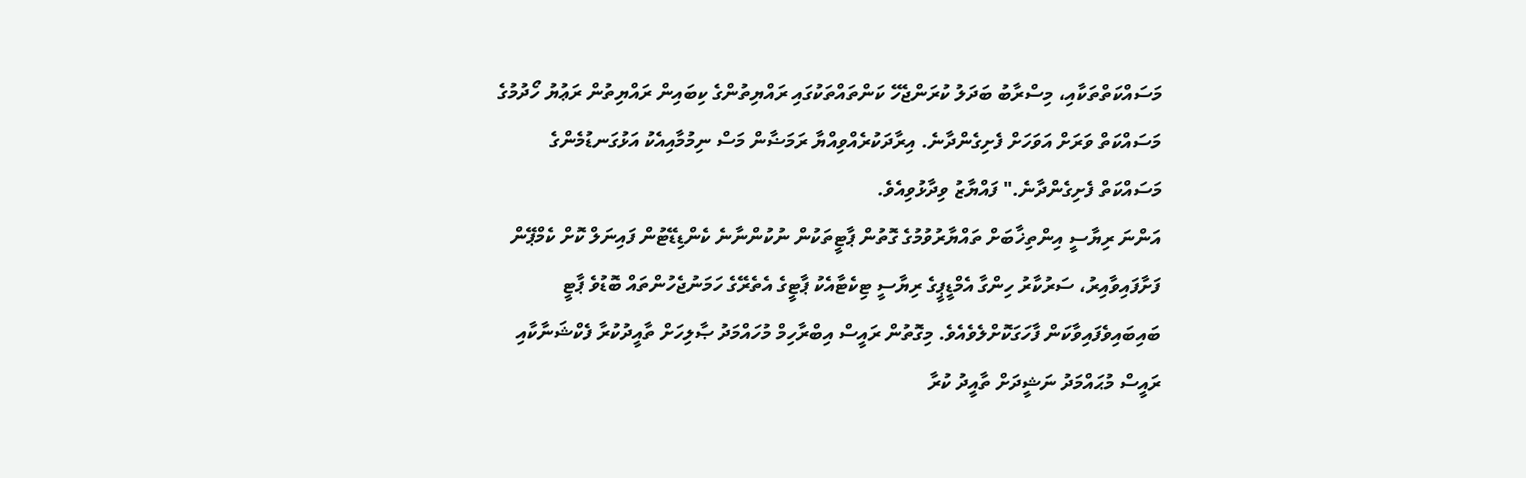މަސައްކަތްތަކާއި، މިސްރާބު ބަދަލު ކުރަންޖެހޭ ކަންތައްތަކުގައި ރައްޔިތުންގެ ކިބައިން ރައްޔިތުން ރަޢުޔު ހޯދުމުގެ މަސައްކަތް ވަރަށް އަވަހަށް ފެށިގެންދާނެ. އިރާދަކުރެއްވިއްޔާ ރަމަޟާން މަސް ނިމުމާއިއެކު އަޅުގަނޑުމެންގެ މަސައްކަތް ފެށިގެންދާނެ." ފައްޔާޒު ވިދާޅުވިއެވެ.
އަންނަ ރިޔާސީ އިންތިޚާބަށް ތައްޔާރުވުމުގެ ގޮތުން ޕާޓީތަކުން ނުކުންނާނެ ކެންޑިޑޭޓުން ފައިނަލް ކޮށް ކެމްޕޭން ފަށާފައިވާއިރު، ސަރުކާރު ހިންގާ އެމްޑީޕީގެ ރިޔާސީ ޓިކެޓާއެކު ޕާޓީގެ އެތެރޭގެ ހަމަނުޖެހުންތައް ބޮޑުވެ ޕާޓީ ބައިބައިވެފައިވާކަން ފާހަގަކޮށްލެވެއެވެ. މިގޮތުން ރައީސް އިބްރާހިމް މުހައްމަދު ޞާލިހަށް ތާއީދުކުރާ ފެކްޝަނާކާއި ރައީސް މުޙައްމަދު ނަޝީދަށް ތާއީދު ކުރާ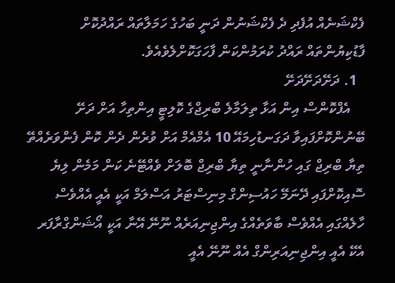ފެކްޝަނެއް އުފެދި ދެ ފެކްޝަނުން ދަނީ ބަހުގެ ހަމަލާތައް ރައްދުކޮށް ފާޑުކިޔުންތައް ރައްދު ކުރަމުންކަން ފާހަގަކޮށްލެވެއެވެ.
  1. ދަށޭދަށޭދަށޭ
    އެފްކޮންސް އިން އަޅާ ތިލަމާލެ ބްރިޖްގެ ކޮލިޓީ އިންތިހާ އަށް ދަށޭ ބޭނުންކޮށްފައިވާ ދަގަނޑުހިމައޭ 10 އެމްއެމް އަށް ވުރެން ދެން ކޮން ފެންވަރެއްތޭ ތިޔާ ބްރިޖް ގައި ހުންނާނީ ތިޔާ ބްރިޖް ބޮލަށް ވެއްޓޭނެ ކަން މަމެން ލިޔެ ސޮއިކޮށްފައި ދޭނަމޭ ހައުސިންގް މިނިސްޓަރު އަސްލަމް އަކީ އެއީ އެއްވެސް ހާލެއްގައި އެއްވެސް ބާވަތެއްގެ އިންޖިނިއަރެއް ނޫނޭ އޭނާ އަކީ އޯޝަންގްރާފަރ އެކޭ އެއީ އިންޖިނިއަރިންގް އެއް ނޫނޭ އެއީ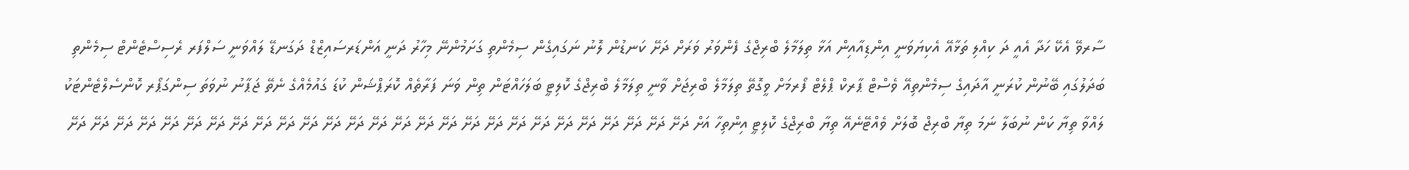ސާރވޭ އެކޭ ހަދާ އެއީ ދަ ކިއްލި ތަޅާއޭ އެކިޔަވަނީ އިންޑިއާއިން އަޅާ ތިލަމާލެ ބްރިޖްގެ ފެންވަރު ވަރަށް ދަށޭ ކަނޑުން ލޮނު ނަގައިގެން ސިމެންތި ގަށަމުންނޭ މިހާރު ދަނީ އަންޑަރސައިޒްޑް ދަގަނޑޭ ލައްވަނީ ސަލްފަރ ރެސިސްޓެންޓް ސިމެންތި ބަދަލުގައި ބޭނުން ކުރަނީ އާދައިގެ ސިމެންތިއޭ ވެސްޓް ޕާރކް ޕްލެޓް ފޯރމަށް ވީގޮތޭ ތިލަމާލެ ބްރިޖަށް ވާނީ ތިލަމާލެ ބްރިޖްގެ ކޮލިޓީ ބަލަހައްޓަން ތިން ވަނަ ފަރާތެއް ކޮރަޕްޝަން ކުޑަ ގައުމެއްގެ ނެތޭ ޖަޕާނު ނުވަތަ ސިންގަޕޯރ ކޮންސެލްޓެންޓަކު ލައްވާ ތިޔާ ކަން ނުބަލާ ނަމަ ތިޔާ ބްރިޖް ބޮލަށް ވެއްޓޭނެއޭ ތިޔާ ބްރިޖްގެ ކޮލިޓީ އިންތިހާ އަށް ދަށޭ ދަށޭ ދަށޭ ދަށޭ ދަށޭ ދަށޭ ދަށޭ ދަށޭ ދަށޭ ދަށޭ ދަށޭ ދަށޭ ދަށޭ ދަށޭ ދަށޭ ދަށޭ ދަށޭ ދަށޭ ދަށޭ ދަށޭ ދަށޭ ދަށޭ ދަށޭ ދަށޭ ދަށޭ ދަށޭ ދަށޭ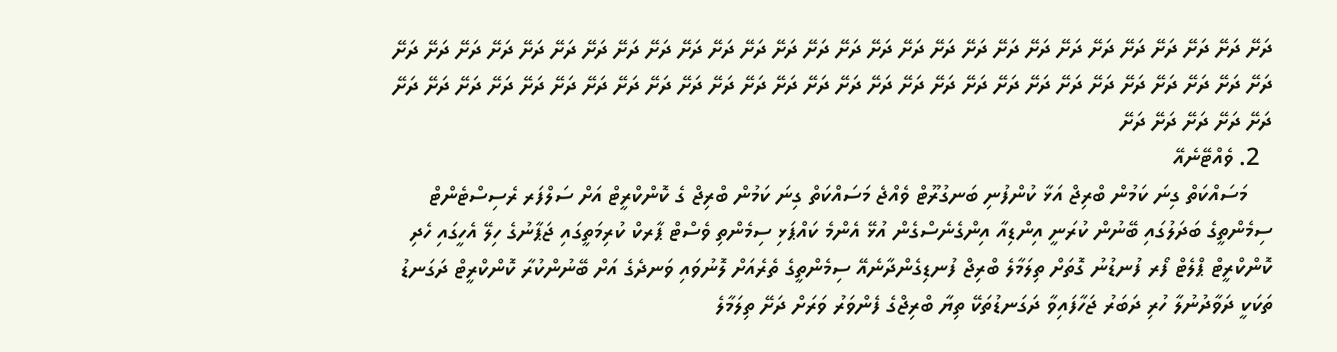ދަށޭ ދަށޭ ދަށޭ ދަށޭ ދަށޭ ދަށޭ ދަށޭ ދަށޭ ދަށޭ ދަށޭ ދަށޭ ދަށޭ ދަށޭ ދަށޭ ދަށޭ ދަށޭ ދަށޭ ދަށޭ ދަށޭ ދަށޭ ދަށޭ ދަށޭ ދަށޭ ދަށޭ ދަށޭ ދަށޭ ދަށޭ ދަށޭ ދަށޭ ދަށޭ ދަށޭ ދަށޭ ދަށޭ ދަށޭ ދަށޭ ދަށޭ ދަށޭ ދަށޭ ދަށޭ ދަށޭ ދަށޭ ދަށޭ ދަށޭ ދަށޭ ދަށޭ ދަށޭ ދަށޭ ދަށޭ ދަށޭ ދަށޭ ދަށޭ ދަށޭ ދަށޭ ދަށޭ ދަށޭ ދަށޭ ދަށޭ ދަށޭ ދަށޭ ދަށޭ ދަށޭ
  2. ވެއްޓޭނެއޭ
    މަސައްކަތް ގިނަ ކަމުން ބްރިޖް އަޅާ ކުންފުނި ބަނގުރޫޓް ވެއްޖެ މަސައްކަތް ގިނަ ކަމުން ބްރިޖް ގެ ކޮންކްރީޓް އަށް ސަލްފަރ ރެސިސްޓެންޓް ސިމެންތީގެ ބަދަލުގައި ބޭނުން ކުރަނީ އިންޑިއާ އިންގެނެސްގެން އުޅޭ އެންމެ ކައްޕަޅި ސިމެންތި ވެސްޓް ޕާރކް ކުރިމަތީގައި ޖަޕާނުގެ ހިލޭ އެހީގައި ހެދި ކޮންކްރީޓް ޕްލެޓް ފޯރ ފުނޑުނު ގޮތަށް ތިލަމާލެ ބްރިޖް ފުނޑިގެންދާނެއޭ ސިމެންތީގެ ތެރެއަށް ލޮނުވައި ވަނދެގެ އަށް ބޭނުންކުރާ ކޮންކްރީޓް ދަގަނޑު ތަކަކީ ދަވާދުނުލާ ހުރި ދަބަރު ޖަހާފައިވާ ދަގަނޑުތަކޭ ތިޔާ ބްރިޖްގެ ފެންވަރު ވަރަށް ދަށޭ ތިލަމާލެ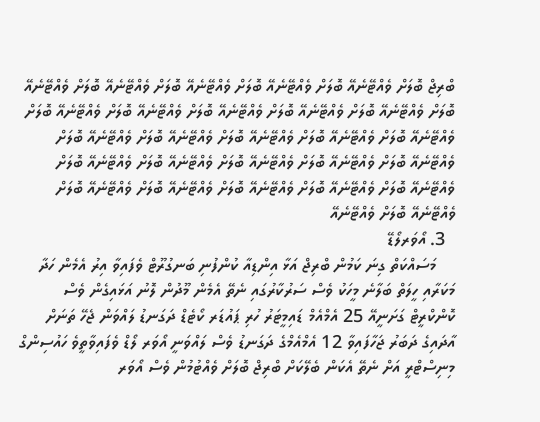ބްރިޖް ބޮލަށް ވެއްޓޭނެއޭ ބޮލަށް ވެއްޓޭނެއޭ ބޮލަށް ވެއްޓޭނެއޭ ބޮލަށް ވެއްޓޭނެއޭ ބޮލަށް ވެއްޓޭނެއޭ ބޮލަށް ވެއްޓޭނެއޭ ބޮލަށް ވެއްޓޭނެއޭ ބޮލަށް ވެއްޓޭނެއޭ ބޮލަށް ވެއްޓޭނެއޭ ބޮލަށް ވެއްޓޭނެއޭ ބޮލަށް ވެއްޓޭނެއޭ ބޮލަށް ވެއްޓޭނެއޭ ބޮލަށް ވެއްޓޭނެއޭ ބޮލަށް ވެއްޓޭނެއޭ ބޮލަށް ވެއްޓޭނެއޭ ބޮލަށް ވެއްޓޭނެއޭ ބޮލަށް ވެއްޓޭނެއޭ ބޮލަށް ވެއްޓޭނެއޭ ބޮލަށް ވެއްޓޭނެއޭ ބޮލަށް ވެއްޓޭނެއޭ ބޮލަށް ވެއްޓޭނެއޭ ބޮލަށް ވެއްޓޭނެއޭ ބޮލަށް ވެއްޓޭނެއޭ ބޮލަށް ވެއްޓޭނެއޭ ބޮލަށް ވެއްޓޭނެއޭ ބޮލަށް ވެއްޓޭނެއޭ ބޮލަށް ވެއްޓޭނެއޭ
  3. އޯވަރލޯޑޭ
    މަސައްކަތް ގިނަ ކަމުން ބްރިޖް އަޅާ އިންޑިއާ ކުންފުނި ބަނގުރޫޓް ވެފައިވާ އިރު އެމެން ހަދާ މަކަރާއި ހީލަތް ބަލާނެ މީހަކު ވެސް ސަރުކާރުގައި ނެތޭ އެމެން މޫދުން ލޮނު އަޅައިގެން ވެސް ކޮންކްރީޓް ގަށަނީއޭ 25 އެމްއެމް ޑައިމީޓަރު ހުރި ޕައުޑަރ ކޯޓެޑް ދަގަނޑު ލައްވަން ޖެހޭ ތަނަށް އާދައިގެ ދަބަރު ޖަހާފައިވާ 12 އެމްއެމްގެ ދަގަނޑު ވެސް ލައްވަނީ އޯވަރ ލޯޑް ވެފައިވާތީވެ ހައުސިންގް މިނިސްޓްރީ އަށް ނެތޭ އެކަން ބެލޭކަށް ބްރިޖް ބޮލަށް ވެއްޓުމުން ވެސް އޯވަރ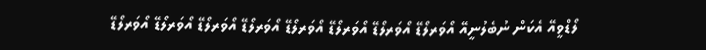ލޯޑްވީއޭ އެކަން ނުބެލުނީއޭ އޯވަރލޯޑޭ އޯވަރލޯޑޭ އޯވަރލޯޑޭ އޯވަރލޯޑޭ އޯވަރލޯޑޭ އޯވަރލޯޑޭ އޯވަރލޯޑޭ އޯވަރލޯޑޭ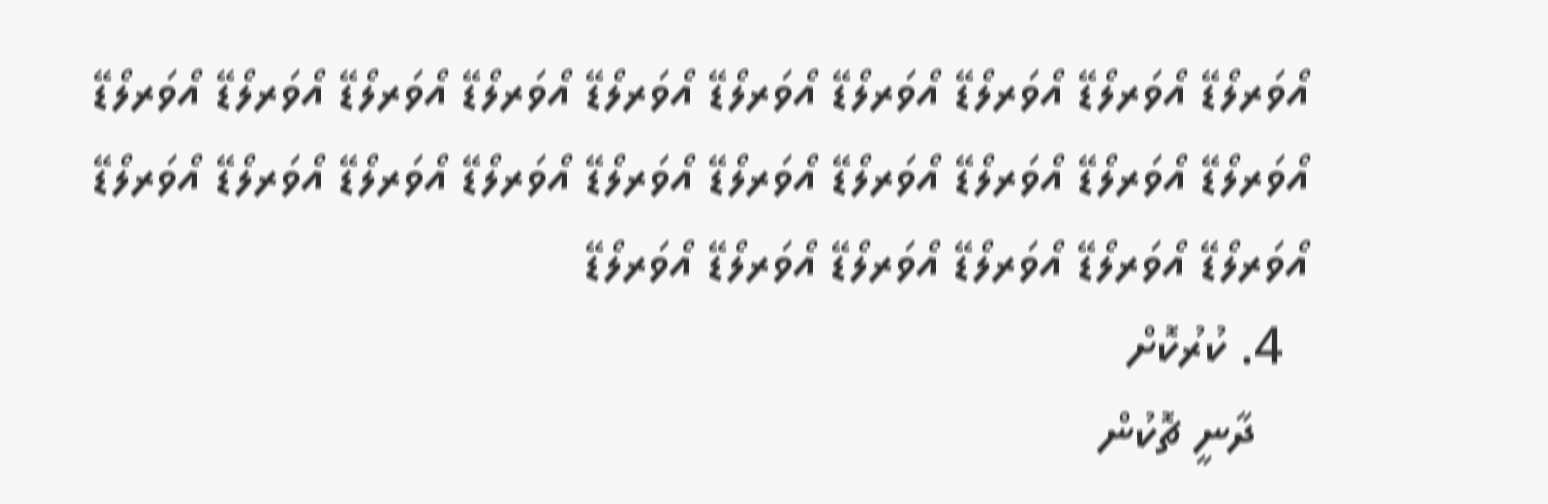އޯވަރލޯޑޭ އޯވަރލޯޑޭ އޯވަރލޯޑޭ އޯވަރލޯޑޭ އޯވަރލޯޑޭ އޯވަރލޯޑޭ އޯވަރލޯޑޭ އޯވަރލޯޑޭ އޯވަރލޯޑޭ އޯވަރލޯޑޭ އޯވަރލޯޑޭ އޯވަރލޯޑޭ އޯވަރލޯޑޭ އޯވަރލޯޑޭ އޯވަރލޯޑޭ އޯވަރލޯޑޭ އޯވަރލޯޑޭ އޯވަރލޯޑޭ އޯވަރލޯޑޭ އޯވަރލޯޑޭ އޯވަރލޯޑޭ އޯވަރލޯޑޭ އޯވަރލޯޑޭ އޯވަރލޯޑޭ އޯވަރލޯޑޭ އޯވަރލޯޑޭ
  4. ކުރުކޮށް
    ދާނީ ޗޮކުން